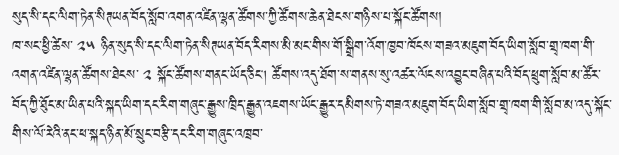སུད་སི་དང་ལིག་ཏེན་སིཊཡན་བོད་སློབ་འགན་འཛིན་ལྷན་ཚོགས་ཀྱི་ཚོགས་ཆེན་ཐེངས་གཉིས་པ་སྐོང་ཚོགས།
ཁ་སང་ཕྱི་ཚེས་ ༢༥ ཉིན་སུད་སི་དང་ལིག་ཏེན་སིཊཡན་བོད་རིགས་མི་མང་གིས་གོ་སྒྲིག་འོག་ཁྱབ་ཁོངས་གཟའ་མཇུག་བོད་ཡིག་སློབ་གྲྭ་ཁག་གི་འགན་འཛིན་ལྷན་ཚོགས་ཐེངས་ ༢ སྐོང་ཚོགས་གནང་ཡོད་ཅིང། ཚོགས་འདུ་ཐོག་ས་གནས་སུ་འཚར་ལོངས་འབྱུང་བཞིན་པའི་བོད་ཕྲུག་སློབ་མ་ཚོར་བོད་ཀྱི་ཐོུང་མ་ཡིན་པའི་སྐད་ཡིག་དང་རིག་གཞུང་རྒྱུས་ཁྲིད་རྒྱུན་འཇགས་ཡོང་རྒྱུར་དམིགས་ཏེ་གཟའ་མཇུག་བོད་ཡིག་སློབ་གྲྭ་ཁག་གི་སློབ་མ་འདུ་སྐོང་གིས་ལོ་རེའི་ནང་ཕ་སྐད་ཉིན་མོ་སྲུང་བརྩི་དང་རིག་གཞུང་འཁྲབ་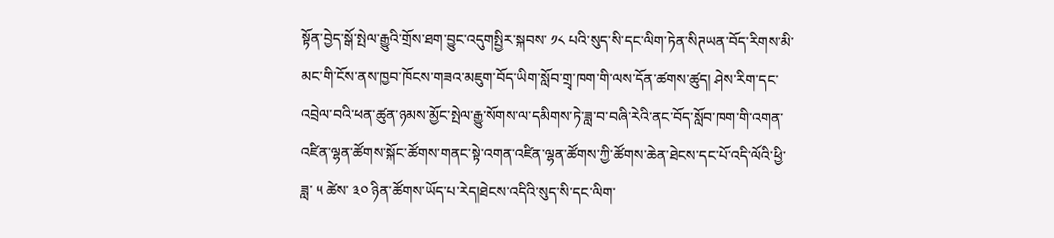སྟོན་བྱེད་སྒོ་སྤེལ་རྒྱུའི་གྲོས་ཐག་བྱུང་འདུགསྤྱིར་སྐབས་ ༡༨ པའི་སུད་སི་དང་ལིག་ཏེན་སིཊཡན་བོད་རིགས་མི་མང་གི་ངོས་ནས་ཁྱབ་ཁོངས་གཟའ་མཇུག་བོད་ཡིག་སློབ་གྲྭ་ཁག་གི་ལས་དོན་ཚགས་ཚུད། ཤེས་རིག་དང་འབྲེལ་བའི་ཕན་ཚུན་ཉམས་མྱོང་སྤེལ་རྒྱུ་སོགས་ལ་དམིགས་ཏེ་ཟླ་བ་བཞི་རེའི་ནང་བོད་སློབ་ཁག་གི་འགན་འཛིན་ལྷན་ཚོགས་སྐོང་ཚོགས་གནང་སྟེ་འགན་འཛིན་ལྷན་ཚོགས་ཀྱི་ཚོགས་ཆེན་ཐེངས་དང་པོ་འདི་ལོའི་ཕྱི་ཟླ་ ༥ ཚེས་ ༣༠ ཉིན་ཚོགས་ཡོད་པ་རེད།ཐེངས་འདིའི་སུད་སི་དང་ལིག་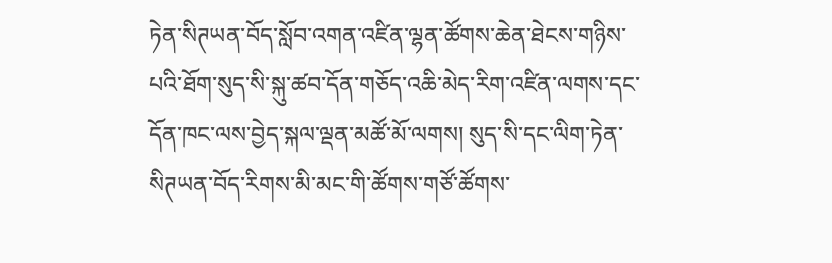ཏེན་སིཊཡན་བོད་སློབ་འགན་འཛིན་ལྷན་ཚོགས་ཆེན་ཐེངས་གཉིས་པའི་ཐོག་སུད་སི་སྐུ་ཚབ་དོན་གཅོད་འཆི་མེད་རིག་འཛིན་ལགས་དང་དོན་ཁང་ལས་བྱེད་སྐལ་ལྡན་མཚོ་མོ་ལགས། སུད་སི་དང་ལིག་ཏེན་སིཊཡན་བོད་རིགས་མི་མང་གི་ཚོགས་གཙོ་ཚོགས་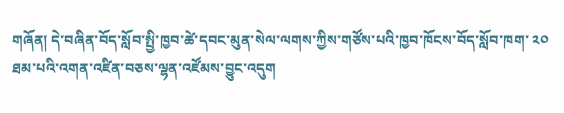གཞོན། དེ་བཞིན་བོད་སློབ་སྤྱི་ཁྱབ་ཚེ་དབང་མུན་སེལ་ལགས་ཀྱིས་གཙོས་པའི་ཁྱབ་ཁོངས་བོད་སློབ་ཁག་ ༢༠ ཐམ་པའི་འགན་འཛིན་བཅས་ལྷན་འཛོམས་བྱུང་འདུག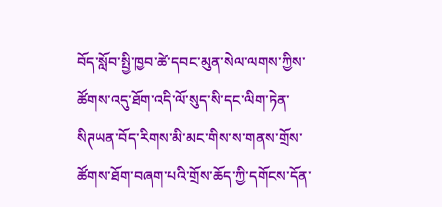བོད་སློབ་སྤྱི་ཁྱབ་ཚེ་དབང་མུན་སེལ་ལགས་ཀྱིས་ཚོགས་འདུ་ཐོག་འདི་ལོ་སུད་སི་དང་ལིག་ཏེན་སིཊཡན་བོད་རིགས་མི་མང་གིས་ས་གནས་གྲོས་ཚོགས་ཐོག་བཞག་པའི་གྲོས་ཆོད་ཀྱི་དགོངས་དོན་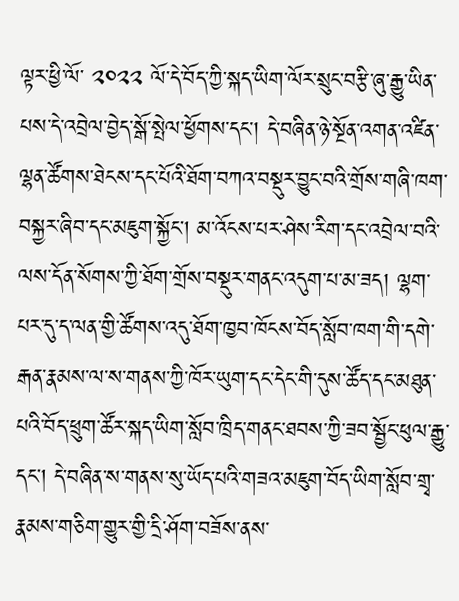ལྟར་ཕྱི་ལོ་ ༢༠༢༢ ལོ་དེ་བོད་ཀྱི་སྐད་ཡིག་ལོར་སྲུང་བརྩི་ཞུ་རྒྱུ་ཡིན་པས་དེ་འབྲེལ་བྱེད་སྒོ་སྤེལ་ཕྱོགས་དང་། དེ་བཞིན་ཉེ་སྔོན་འགན་འཛིན་ལྷན་ཚོགས་ཐེངས་དང་པོའི་ཐོག་བཀའ་བསྡུར་བྱུང་བའི་གྲོས་གཞི་ཁག་བསྐྱར་ཞིབ་དང་མཇུག་སྐྱོང། མ་འོངས་པར་ཤེས་རིག་དང་འབྲེལ་བའི་ལས་དོན་སོགས་ཀྱི་ཐོག་གྲོས་བསྡུར་གནང་འདུག་པ་མ་ཟད། ལྷག་པར་དུ་ད་ལན་གྱི་ཚོགས་འདུ་ཐོག་ཁྱབ་ཁོངས་བོད་སློབ་ཁག་གི་དགེ་རྒན་རྣམས་ལ་ས་གནས་ཀྱི་ཁོར་ཡུག་དང་དེང་གི་དུས་ཚོད་དང་མཐུན་པའི་བོད་ཕྲུག་ཚོར་སྐད་ཡིག་སློབ་ཁྲིད་གནང་ཐབས་ཀྱི་ཟབ་སྦྱོང་ཕུལ་རྒྱུ་དང། དེ་བཞིན་ས་གནས་སུ་ཡོད་པའི་གཟའ་མཇུག་བོད་ཡིག་སློབ་གྲྭ་རྣམས་གཅིག་གྱུར་གྱི་དྲི་ཤོག་བཟོས་ནས་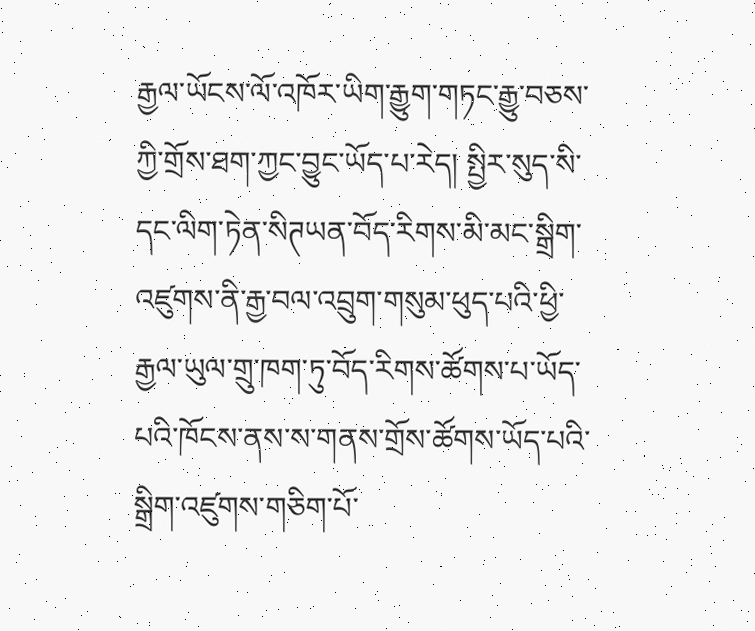རྒྱལ་ཡོངས་ལོ་འཁོར་ཡིག་རྒྱུག་གཏང་རྒྱུ་བཅས་ཀྱི་གྲོས་ཐག་ཀྱང་བྱུང་ཡོད་པ་རེད། སྤྱིར་སུད་སི་དང་ལིག་ཏེན་སིཊཡན་བོད་རིགས་མི་མང་སྒྲིག་འཛུགས་ནི་རྒྱ་བལ་འབྲུག་གསུམ་ཕུད་པའི་ཕྱི་རྒྱལ་ཡུལ་གྲུ་ཁག་ཏུ་བོད་རིགས་ཚོགས་པ་ཡོད་པའི་ཁོངས་ནས་ས་གནས་གྲོས་ཚོགས་ཡོད་པའི་སྒྲིག་འཛུགས་གཅིག་པོ་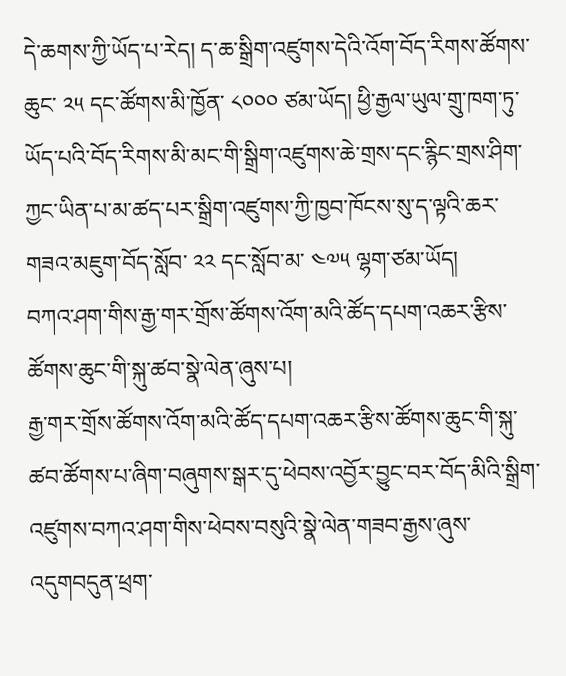དེ་ཆགས་ཀྱི་ཡོད་པ་རེད། ད་ཆ་སྒྲིག་འཛུགས་དེའི་འོག་བོད་རིགས་ཚོགས་ཆུང་ ༢༥ དང་ཚོགས་མི་ཁྱོན་ ༨༠༠༠ ཙམ་ཡོད། ཕྱི་རྒྱལ་ཡུལ་གྲུ་ཁག་ཏུ་ཡོད་པའི་བོད་རིགས་མི་མང་གི་སྒྲིག་འཛུགས་ཆེ་གྲས་དང་རྙིང་གྲས་ཤིག་ཀྱང་ཡིན་པ་མ་ཚད་པར་སྒྲིག་འཛུགས་ཀྱི་ཁྱབ་ཁོངས་སུ་ད་ལྟའི་ཆར་གཟའ་མཇུག་བོད་སློབ་ ༢༢ དང་སློབ་མ་ ༤༧༥ ལྷག་ཙམ་ཡོད།
བཀའ་ཤག་གིས་རྒྱ་གར་གྲོས་ཚོགས་འོག་མའི་ཚོད་དཔག་འཆར་རྩིས་ཚོགས་ཆུང་གི་སྐུ་ཚབ་སྣེ་ལེན་ཞུས་པ།
རྒྱ་གར་གྲོས་ཚོགས་འོག་མའི་ཚོད་དཔག་འཆར་རྩིས་ཚོགས་ཆུང་གི་སྐུ་ཚབ་ཚོགས་པ་ཞིག་བཞུགས་སྒར་དུ་ཕེབས་འབྱོར་བྱུང་བར་བོད་མིའི་སྒྲིག་འཛུགས་བཀའ་ཤག་གིས་ཕེབས་བསུའི་སྣེ་ལེན་གཟབ་རྒྱས་ཞུས་འདུགབདུན་ཕྲག་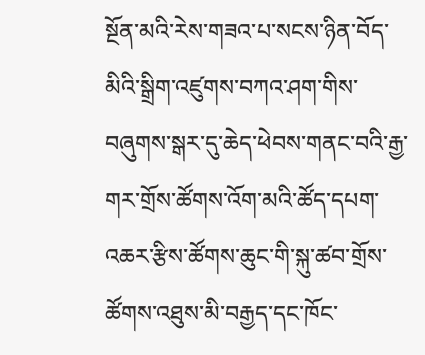སྔོན་མའི་རེས་གཟའ་པ་སངས་ཉིན་བོད་མིའི་སྒྲིག་འཛུགས་བཀའ་ཤག་གིས་བཞུགས་སྒར་དུ་ཆེད་ཕེབས་གནང་བའི་རྒྱ་གར་གྲོས་ཚོགས་འོག་མའི་ཚོད་དཔག་འཆར་རྩིས་ཚོགས་ཆུང་གི་སྐུ་ཚབ་གྲོས་ཚོགས་འཐུས་མི་བརྒྱད་དང་ཁོང་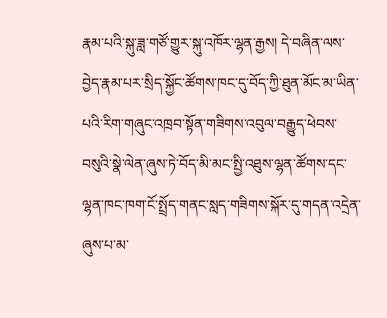རྣམ་པའི་སྐུ་ཟླ་གཙོ་གྱུར་སྐུ་འཁོར་ལྷན་རྒྱས། དེ་བཞིན་ལས་བྱེད་རྣམ་པར་སྲིད་སྐྱོང་ཚོགས་ཁང་དུ་བོད་ཀྱི་ཐུན་མོང་མ་ཡིན་པའི་རིག་གཞུང་འཁྲབ་སྟོན་གཟིགས་འབུལ་བརྒྱུད་ཕེབས་བསུའི་སྣེ་ལེན་ཞུས་ཏེ་བོད་མི་མང་སྤྱི་འཐུས་ལྷན་ཚོགས་དང་ལྷན་ཁང་ཁག་ངོ་སྤྲོད་གནང་སླད་གཟིགས་སྐོར་དུ་གདན་འདྲེན་ཞུས་པ་མ་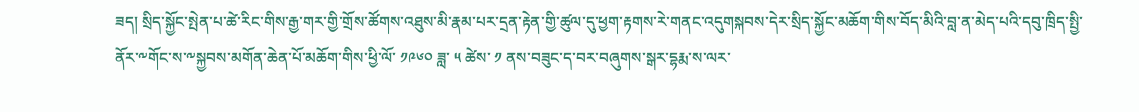ཟད། སྲིད་སྐྱོང་སྤེན་པ་ཚེ་རིང་གིས་རྒྱ་གར་གྱི་གྲོས་ཚོགས་འཐུས་མི་རྣམ་པར་དྲན་རྟེན་གྱི་ཚུལ་དུ་ཕྱག་རྟགས་རེ་གནང་འདུགསྐབས་དེར་སྲིད་སྐྱོང་མཆོག་གིས་བོད་མིའི་བླ་ན་མེད་པའི་དབུ་ཁྲིད་སྤྱི་ནོར་༸གོང་ས་༸སྐྱབས་མགོན་ཆེན་པོ་མཆོག་གིས་ཕྱི་ལོ་ ༡༩༦༠ ཟླ་ ༥ ཚེས་ ༡ ནས་བཟུང་ད་བར་བཞུགས་སྒར་དྷརྨ་ས་ལར་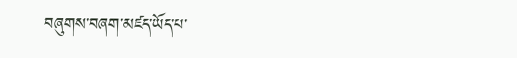བཞུགས་བཞག་མཛད་ཡོད་པ་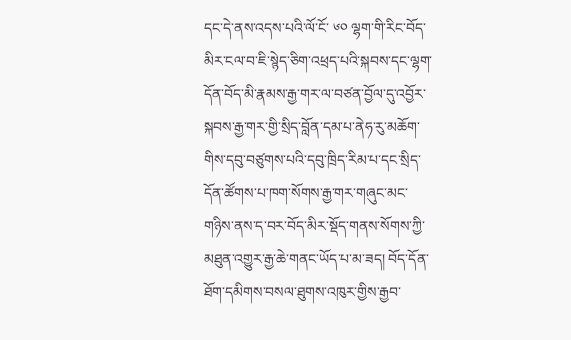དང་དེ་ནས་འདས་པའི་ལོ་ངོ་ ༦༠ ལྷག་གི་རིང་བོད་མིར་ངལ་བ་ཇི་སྙེད་ཅིག་འཕྲད་པའི་སྐབས་དང་ལྷག་དོན་བོད་མི་རྣམས་རྒྱ་གར་ལ་བཙན་བྱོལ་དུ་འབྱོར་སྐབས་རྒྱ་གར་གྱི་སྲིད་བློན་དམ་པ་ནེཧ་རུ་མཆོག་གིས་དབུ་བཙུགས་པའི་དབུ་ཁྲིད་རིམ་པ་དང་སྲིད་དོན་ཚོགས་པ་ཁག་སོགས་རྒྱ་གར་གཞུང་མང་གཉིས་ནས་ད་བར་བོད་མིར་སྡོད་གནས་སོགས་ཀྱི་མཐུན་འགྱུར་རྒྱ་ཆེ་གནང་ཡོད་པ་མ་ཟད། བོད་དོན་ཐོག་དམིགས་བསལ་ཐུགས་འཁུར་གྱིས་རྒྱབ་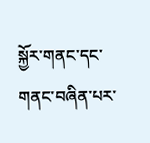སྐྱོར་གནང་དང་གནང་བཞིན་པར་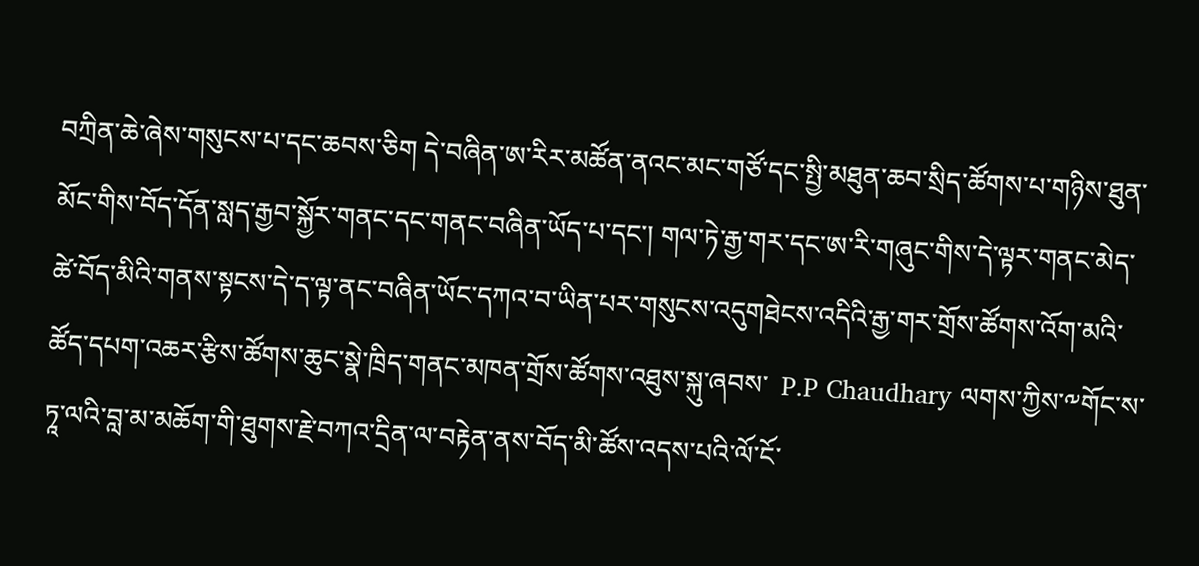བཀྲིན་ཆེ་ཞེས་གསུངས་པ་དང་ཆབས་ཅིག དེ་བཞིན་ཨ་རིར་མཚོན་ནའང་མང་གཙོ་དང་སྤྱི་མཐུན་ཆབ་སྲིད་ཚོགས་པ་གཉིས་ཐུན་མོང་གིས་བོད་དོན་སླད་རྒྱབ་སྐྱོར་གནང་དང་གནང་བཞིན་ཡོད་པ་དང་། གལ་ཏེ་རྒྱ་གར་དང་ཨ་རི་གཞུང་གིས་དེ་ལྟར་གནང་མེད་ཚེ་བོད་མིའི་གནས་སྟངས་དེ་ད་ལྟ་ནང་བཞིན་ཡོང་དཀའ་བ་ཡིན་པར་གསུངས་འདུགཐེངས་འདིའི་རྒྱ་གར་གྲོས་ཚོགས་འོག་མའི་ཚོད་དཔག་འཆར་རྩིས་ཚོགས་ཆུང་སྣེ་ཁྲིད་གནང་མཁན་གྲོས་ཚོགས་འཐུས་སྐུ་ཞབས་  P.P Chaudhary ལགས་ཀྱིས་༸གོང་ས་ཏཱ་ལའི་བླ་མ་མཆོག་གི་ཐུགས་རྗེ་བཀའ་དྲིན་ལ་བརྟེན་ནས་བོད་མི་ཚོས་འདས་པའི་ལོ་ངོ་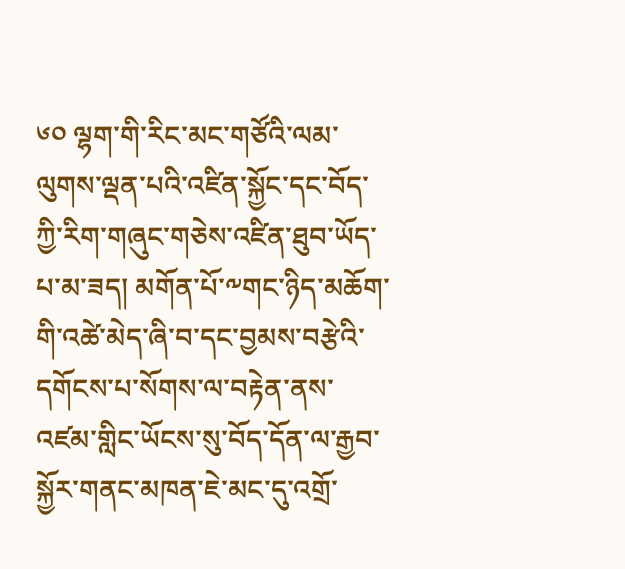༦༠ ལྷག་གི་རིང་མང་གཙོའི་ལམ་ལུགས་ལྡན་པའི་འཛིན་སྐྱོང་དང་བོད་ཀྱི་རིག་གཞུང་གཅེས་འཛིན་ཐུབ་ཡོད་པ་མ་ཟད། མགོན་པོ་༸གང་ཉིད་མཆོག་གི་འཚེ་མེད་ཞི་བ་དང་བྱམས་བརྩེའི་དགོངས་པ་སོགས་ལ་བརྟེན་ནས་འཛམ་གླིང་ཡོངས་སུ་བོད་དོན་ལ་རྒྱབ་སྐྱོར་གནང་མཁན་ཇེ་མང་དུ་འགྲོ་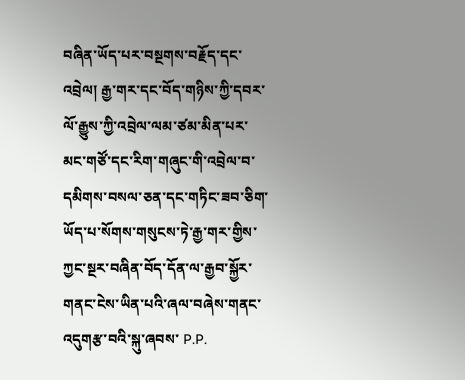བཞིན་ཡོད་པར་བསྔགས་བརྗོད་དང་འབྲེལ། རྒྱ་གར་དང་བོད་གཉིས་ཀྱི་དབར་ལོ་རྒྱུས་ཀྱི་འབྲེལ་ལམ་ཙམ་མིན་པར་མང་གཙོ་དང་རིག་གཞུང་གི་འབྲེལ་བ་དམིགས་བསལ་ཅན་དང་གཏིང་ཟབ་ཅིག་ཡོད་པ་སོགས་གསུངས་ཏེ་རྒྱ་གར་གྱིས་ཀྱང་སྔར་བཞིན་བོད་དོན་ལ་རྒྱབ་སྐྱོར་གནང་ངེས་ཡིན་པའི་ཞལ་བཞེས་གནང་འདུགརྩ་བའི་སྐུ་ཞབས་ P.P.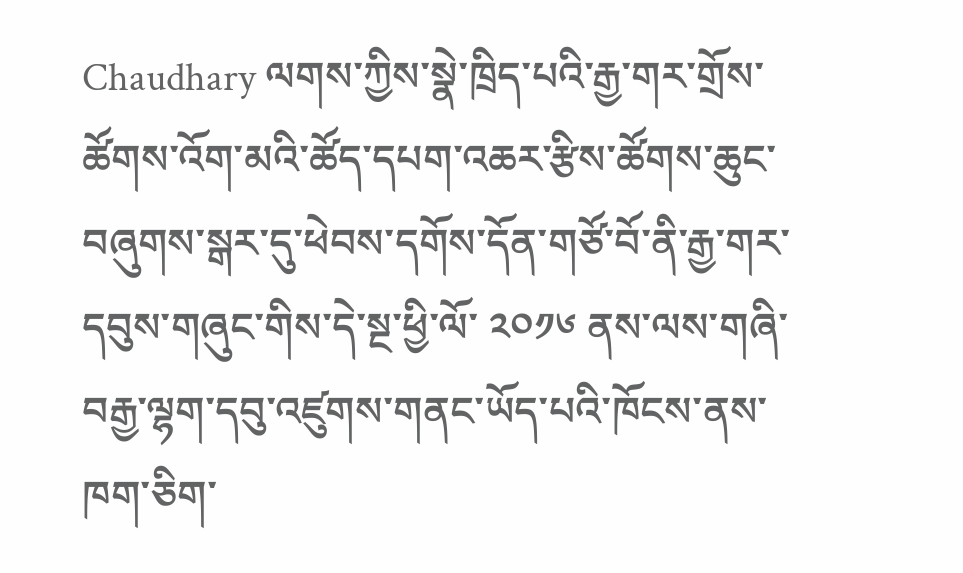Chaudhary ལགས་ཀྱིས་སྣེ་ཁྲིད་པའི་རྒྱ་གར་གྲོས་ཚོགས་འོག་མའི་ཚོད་དཔག་འཆར་རྩིས་ཚོགས་ཆུང་བཞུགས་སྒར་དུ་ཕེབས་དགོས་དོན་གཙོ་བོ་ནི་རྒྱ་གར་དབུས་གཞུང་གིས་དེ་སྔ་ཕྱི་ལོ་ ༢༠༡༦ ནས་ལས་གཞི་བརྒྱ་ལྷག་དབུ་འཛུགས་གནང་ཡོད་པའི་ཁོངས་ནས་ཁག་ཅིག་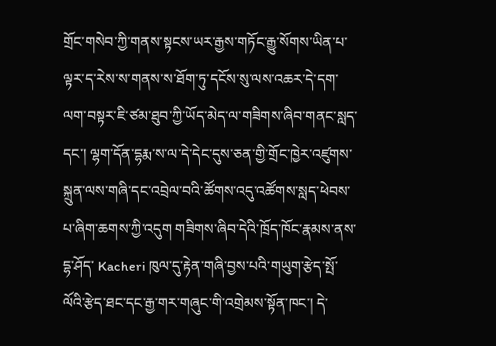གྲོང་གསེབ་ཀྱི་གནས་སྟངས་ཡར་རྒྱས་གཏོང་རྒྱུ་སོགས་ཡིན་པ་ལྟར་ད་རེས་ས་གནས་ས་ཐོག་ཏུ་དངོས་སུ་ལས་འཆར་དེ་དག་ལག་བསྟར་ཇི་ཙམ་ཐུབ་ཀྱི་ཡོད་མེད་ལ་གཟིགས་ཞིབ་གནང་སླད་དང་། ལྷག་དོན་དྷརྨ་ས་ལ་དེ་དེང་དུས་ཅན་གྱི་གྲོང་ཁྱེར་འཛུགས་སྐྲུན་ལས་གཞི་དང་འབྲེལ་བའི་ཚོགས་འདུ་འཚོགས་སླད་ཕེབས་པ་ཞིག་ཆགས་ཀྱི་འདུག གཟིགས་ཞིབ་དེའི་ཁྲོད་ཁོང་རྣམས་ནས་དྷ་ཤོད་ Kacheri ཁུལ་དུ་རྟེན་གཞི་བྱས་པའི་གཡུག་རྩེད་སྤོ་ལོའི་རྩེད་ཐང་དང་རྒྱ་གར་གཞུང་གི་འགྲེམས་སྟོན་ཁང་། དེ་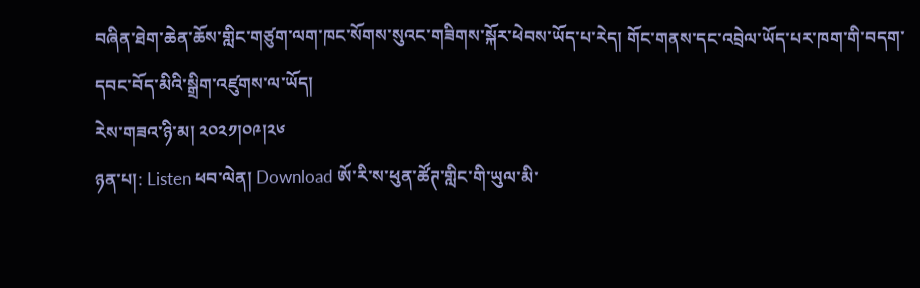བཞིན་ཐེག་ཆེན་ཆོས་གླིང་གཙུག་ལག་ཁང་སོགས་སུའང་གཟིགས་སྐོར་ཕེབས་ཡོད་པ་རེད། གོང་གནས་དང་འབྲེལ་ཡོད་པར་ཁག་གི་བདག་དབང་བོད་མིའི་སྒྲིག་འཛུགས་ལ་ཡོད།
རེས་གཟའ་ཉི་མ། ༢༠༢༡།༠༩།༢༦
ཉན་པ།: Listen ཕབ་ལེན། Download ཨོ་རི་ས་ཕུན་ཚོཊ་གླིང་གི་ཡུལ་མི་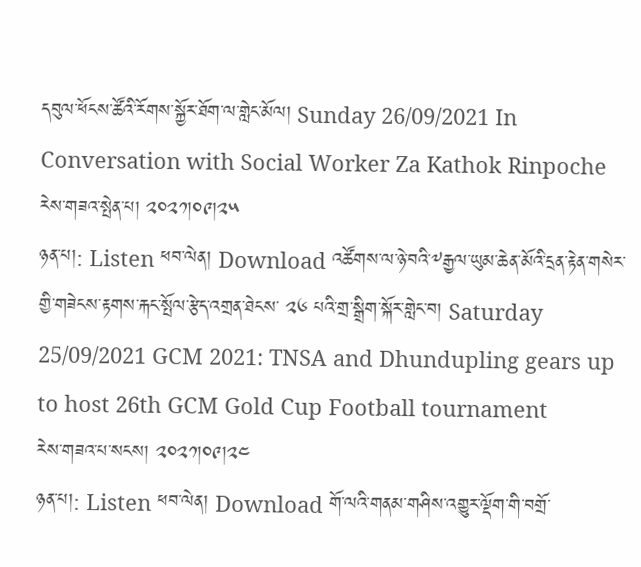དབུལ་ཕོངས་ཚོའི་རོགས་སྐྱོར་ཐོག་ལ་གླེང་མོལ། Sunday 26/09/2021 In Conversation with Social Worker Za Kathok Rinpoche
རེས་གཟའ་སྤེན་པ། ༢༠༢༡།༠༩།༢༥
ཉན་པ།: Listen ཕབ་ལེན། Download འཚོགས་ལ་ཉེ་བའི་༸རྒྱལ་ཡུམ་ཆེན་མོའི་དྲན་རྟེན་གསེར་གྱི་གཟེངས་རྟགས་རྐང་སྤོལ་རྩེད་འགྲན་ཐེངས་ ༢༦ པའི་གྲ་སྒྲིག་སྐོར་གླེང་བ། Saturday 25/09/2021 GCM 2021: TNSA and Dhundupling gears up to host 26th GCM Gold Cup Football tournament
རེས་གཟའ་པ་སངས། ༢༠༢༡།༠༩།༢༤
ཉན་པ།: Listen ཕབ་ལེན། Download གོ་ལའི་གནམ་གཤིས་འགྱུར་ལྡོག་གི་བགྲོ་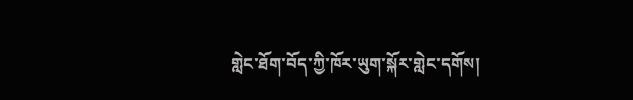གླེང་ཐོག་བོད་ཀྱི་ཁོར་ཡུག་སྐོར་གླེང་དགོས།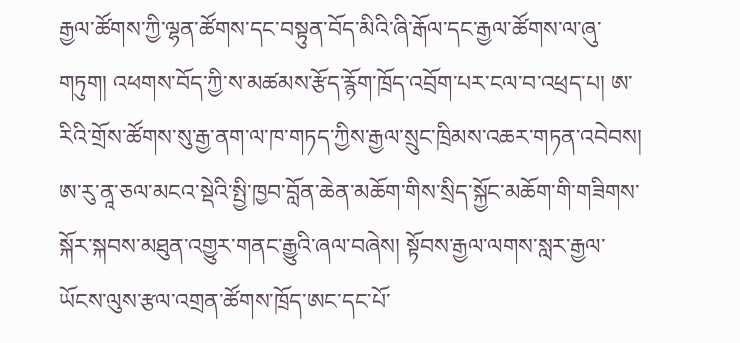རྒྱལ་ཚོགས་ཀྱི་ལྷན་ཚོགས་དང་བསྟུན་བོད་མིའི་ཞི་རྒོལ་དང་རྒྱལ་ཚོགས་ལ་ཞུ་གཏུག། འཕགས་བོད་ཀྱི་ས་མཚམས་རྩོད་རྙོག་ཁྲོད་འབྲོག་པར་ངལ་བ་འཕྲད་པ། ཨ་རིའི་གྲོས་ཚོགས་སུ་རྒྱ་ནག་ལ་ཁ་གཏད་ཀྱིས་རྒྱལ་སྲུང་ཁྲིམས་འཆར་གཏན་འབེབས། ཨ་རུ་ནཱ་ཅལ་མངའ་སྡེའི་སྤྱི་ཁྱབ་བློན་ཆེན་མཆོག་གིས་སྲིད་སྐྱོང་མཆོག་གི་གཟིགས་སྐོར་སྐབས་མཐུན་འགྱུར་གནང་རྒྱུའི་ཞལ་བཞེས། སྟོབས་རྒྱལ་ལགས་སླར་རྒྱལ་ཡོངས་ལུས་རྩལ་འགྲན་ཚོགས་ཁྲོད་ཨང་དང་པོ་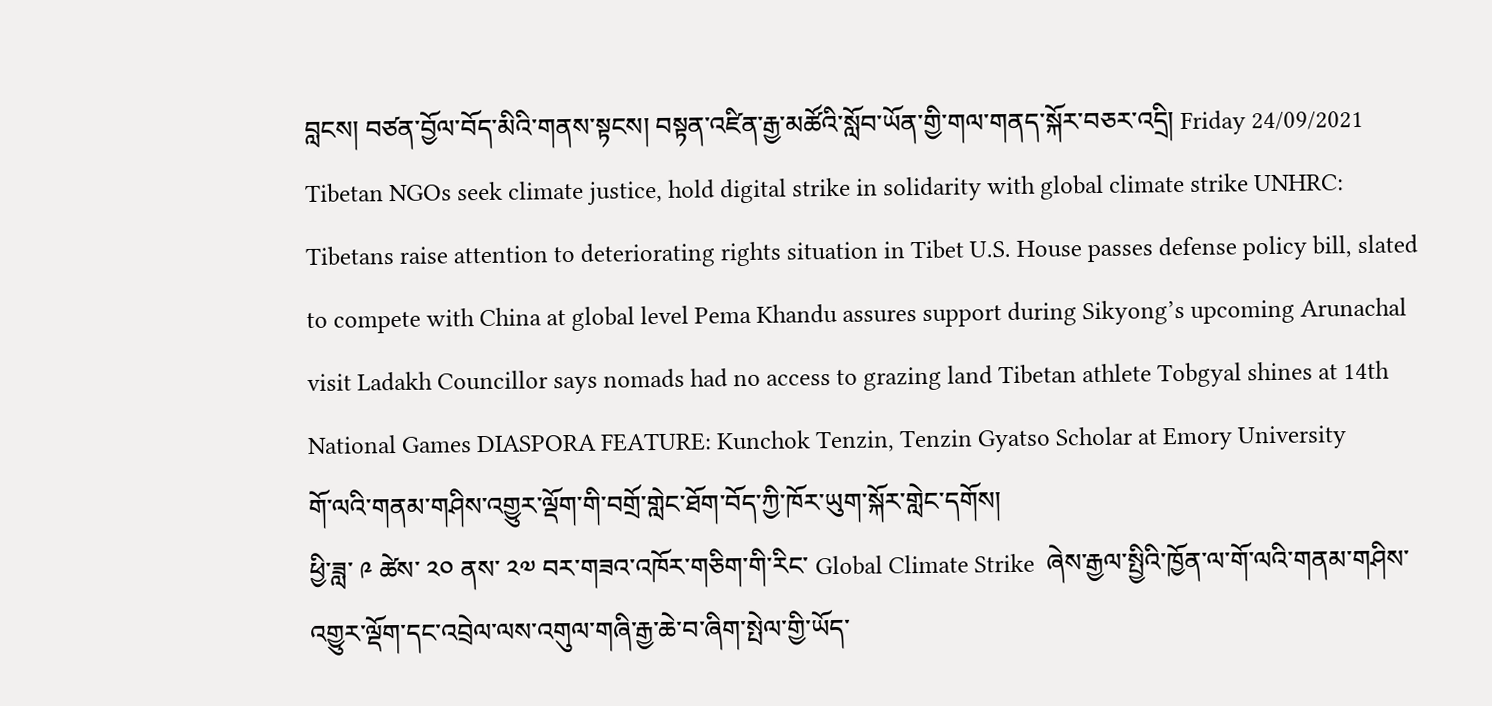བླངས། བཙན་བྱོལ་བོད་མིའི་གནས་སྟངས། བསྟན་འཛིན་རྒྱ་མཚོའི་སློབ་ཡོན་གྱི་གལ་གནད་སྐོར་བཅར་འདྲི། Friday 24/09/2021 Tibetan NGOs seek climate justice, hold digital strike in solidarity with global climate strike UNHRC: Tibetans raise attention to deteriorating rights situation in Tibet U.S. House passes defense policy bill, slated to compete with China at global level Pema Khandu assures support during Sikyong’s upcoming Arunachal visit Ladakh Councillor says nomads had no access to grazing land Tibetan athlete Tobgyal shines at 14th National Games DIASPORA FEATURE: Kunchok Tenzin, Tenzin Gyatso Scholar at Emory University
གོ་ལའི་གནམ་གཤིས་འགྱུར་ལྡོག་གི་བགྲོ་གླེང་ཐོག་བོད་ཀྱི་ཁོར་ཡུག་སྐོར་གླེང་དགོས།
ཕྱི་ཟླ་ ༩ ཚེས་ ༢༠ ནས་ ༢༧ བར་གཟའ་འཁོར་གཅིག་གི་རིང་ Global Climate Strike  ཞེས་རྒྱལ་སྤྱིའི་ཁྱོན་ལ་གོ་ལའི་གནམ་གཤིས་འགྱུར་ལྡོག་དང་འབྲེལ་ལས་འགུལ་གཞི་རྒྱ་ཆེ་བ་ཞིག་སྤེལ་གྱི་ཡོད་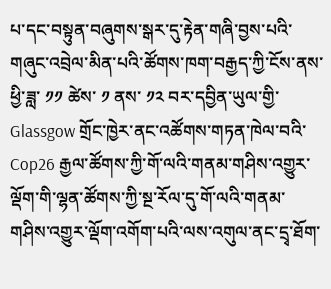པ་དང་བསྟུན་བཞུགས་སྒར་དུ་རྟེན་གཞི་བྱས་པའི་གཞུང་འབྲེལ་མིན་པའི་ཚོགས་ཁག་བརྒྱད་ཀྱི་ངོས་ནས་ཕྱི་ཟླ་ ༡༡ ཚེས་ ༡ ནས་ ༡༢ བར་དབྱིན་ཡུལ་གྱི་ Glassgow གྲོང་ཁྱེར་ནང་འཚོགས་གཏན་ཁེལ་བའི་ Cop26 རྒྱལ་ཚོགས་ཀྱི་གོ་ལའི་གནམ་གཤིས་འགྱུར་ལྡོག་གི་ལྷན་ཚོགས་ཀྱི་སྔ་རོལ་དུ་གོ་ལའི་གནམ་གཤིས་འགྱུར་ལྡོག་འགོག་པའི་ལས་འགུལ་ནང་དྲྭ་ཐོག་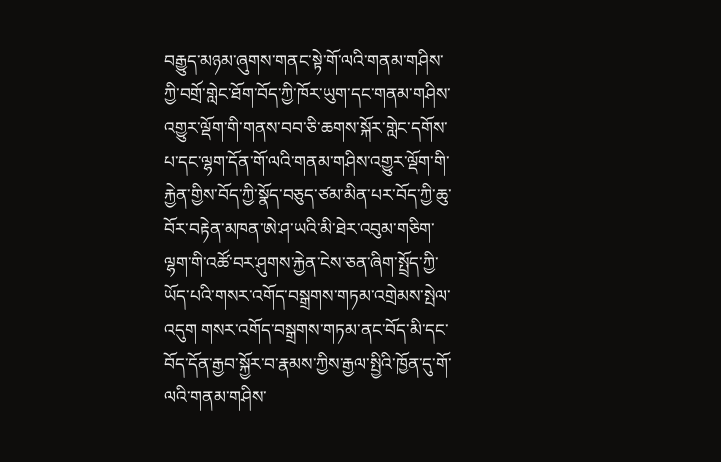བརྒྱུད་མཉམ་ཞུགས་གནང་སྟེ་གོ་ལའི་གནམ་གཤིས་ཀྱི་བགྲོ་གླེང་ཐོག་བོད་ཀྱི་ཁོར་ཡུག་དང་གནམ་གཤིས་འགྱུར་ལྡོག་གི་གནས་བབ་ཅི་ཆགས་སྐོར་གླེང་དགོས་པ་དང་ལྷག་དོན་གོ་ལའི་གནམ་གཤིས་འགྱུར་ལྡོག་གི་རྐྱེན་གྱིས་བོད་ཀྱི་སྣོད་བཅུད་ཙམ་མིན་པར་བོད་ཀྱི་ཆུ་བོར་བརྟེན་མཁན་ཨེ་ཤ་ཡའི་མི་ཐེར་འབུམ་གཅིག་ལྷག་གི་འཚོ་བར་ཤུགས་རྐྱེན་ངེས་ཅན་ཞིག་སྤྲོད་ཀྱི་ཡོད་པའི་གསར་འགོད་བསྒྲགས་གཏམ་འགྲེམས་སྤེལ་འདུག གསར་འགོད་བསྒྲགས་གཏམ་ནང་བོད་མི་དང་བོད་དོན་རྒྱབ་སྐྱོར་བ་རྣམས་ཀྱིས་རྒྱལ་སྤྱིའི་ཁྱོན་དུ་གོ་ལའི་གནམ་གཤིས་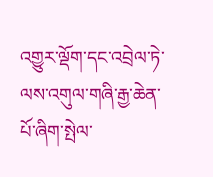འགྱུར་ལྡོག་དང་འབྲེལ་ཏེ་ལས་འགུལ་གཞི་རྒྱ་ཆེན་པོ་ཞིག་སྤེལ་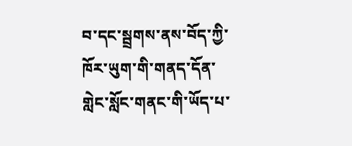བ་དང་སྦྲགས་ནས་བོད་ཀྱི་ཁོར་ཡུག་གི་གནད་དོན་གླེང་སློང་གནང་གི་ཡོད་པ་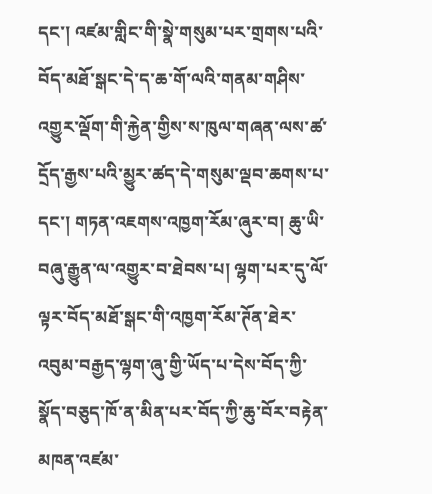དང་། འཛམ་གླིང་གི་སྣེ་གསུམ་པར་གྲགས་པའི་བོད་མཐོ་སྒང་དེ་ད་ཆ་གོ་ལའི་གནམ་གཤིས་འགྱུར་ལྡོག་གི་རྐྱེན་གྱིས་ས་ཁུལ་གཞན་ལས་ཚ་དྲོད་རྒྱས་པའི་མྱུར་ཚད་དེ་གསུམ་ལྡབ་ཆགས་པ་དང་། གཏན་འཇགས་འཁྱག་རོམ་ཞུར་བ། ཆུ་ཡི་བཞུ་རྒྱུན་ལ་འགྱུར་བ་ཐེབས་པ། ལྷག་པར་དུ་ལོ་ལྟར་བོད་མཐོ་སྒང་གི་འཁྱག་རོམ་ཊོན་ཐེར་འབུམ་བརྒྱད་ལྷག་ཞུ་གྱི་ཡོད་པ་དེས་བོད་ཀྱི་སྣོད་བཅུད་ཁོ་ན་མིན་པར་བོད་ཀྱི་ཆུ་བོར་བརྟེན་མཁན་འཛམ་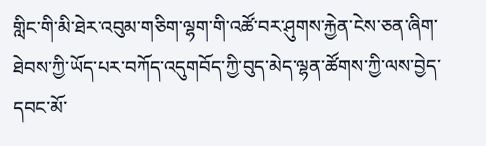གླིང་གི་མི་ཐེར་འབུམ་གཅིག་ལྷག་གི་འཚོ་བར་ཤུགས་རྐྱེན་ངེས་ཅན་ཞིག་ཐེབས་ཀྱི་ཡོད་པར་བཀོད་འདུགབོད་ཀྱི་བུད་མེད་ལྷན་ཚོགས་ཀྱི་ལས་བྱེད་དབང་མོ་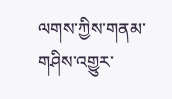ལགས་ཀྱིས་གནམ་གཤིས་འགྱུར་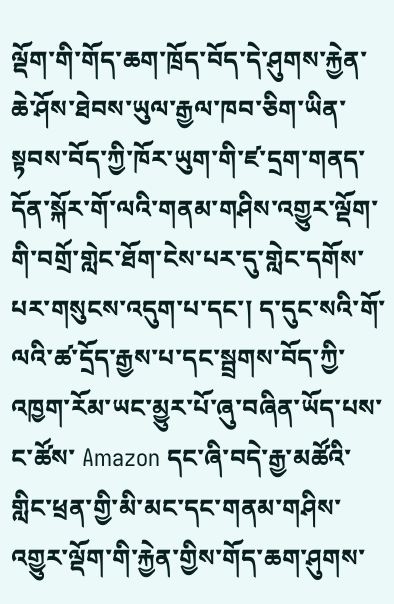ལྡོག་གི་གོད་ཆག་ཁྲོད་བོད་དེ་ཤུགས་རྐྱེན་ཆེ་ཤོས་ཐེབས་ཡུལ་རྒྱལ་ཁབ་ཅིག་ཡིན་སྟབས་བོད་ཀྱི་ཁོར་ཡུག་གི་ཛ་དྲག་གནད་དོན་སྐོར་གོ་ལའི་གནམ་གཤིས་འགྱུར་ལྡོག་གི་བགྲོ་གླེང་ཐོག་ངེས་པར་དུ་གླེང་དགོས་པར་གསུངས་འདུག་པ་དང་། ད་དུང་སའི་གོ་ལའི་ཚ་དྲོད་རྒྱས་པ་དང་སྦྲགས་བོད་ཀྱི་འཁྱག་རོམ་ཡང་མྱུར་པོ་ཞུ་བཞིན་ཡོད་པས་ང་ཚོས་ Amazon དང་ཞི་བདེ་རྒྱ་མཚོའི་གླིང་ཕྲན་གྱི་མི་མང་དང་གནམ་གཤིས་འགྱུར་ལྡོག་གི་རྐྱེན་གྱིས་གོད་ཆག་ཤུགས་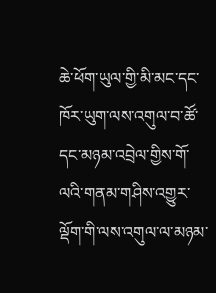ཆེ་ཕོག་ཡུལ་གྱི་མི་མང་དང་ཁོར་ཡུག་ལས་འགུལ་བ་ཚོ་དང་མཉམ་འབྲེལ་གྱིས་གོ་ལའི་གནམ་གཤིས་འགྱུར་ལྡོག་གི་ལས་འགུལ་ལ་མཉམ་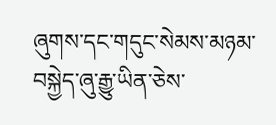ཞུགས་དང་གདུང་སེམས་མཉམ་བསྐྱེད་ཞུ་རྒྱུ་ཡིན་ཅེས་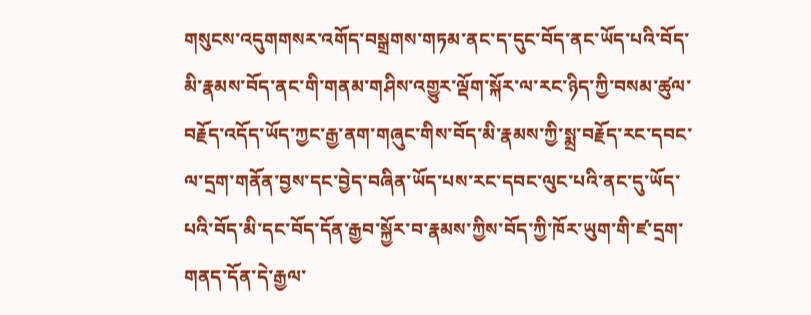གསུངས་འདུགགསར་འགོད་བསྒྲགས་གཏམ་ནང་ད་དུང་བོད་ནང་ཡོད་པའི་བོད་མི་རྣམས་བོད་ནང་གི་གནམ་གཤིས་འགྱུར་ལྡོག་སྐོར་ལ་རང་ཉིད་ཀྱི་བསམ་ཚུལ་བརྗོད་འདོད་ཡོད་ཀྱང་རྒྱ་ནག་གཞུང་གིས་བོད་མི་རྣམས་ཀྱི་སྨྲ་བརྗོད་རང་དབང་ལ་དྲག་གནོན་བྱས་དང་བྱེད་བཞིན་ཡོད་པས་རང་དབང་ལུང་པའི་ནང་དུ་ཡོད་པའི་བོད་མི་དང་བོད་དོན་རྒྱབ་སྐྱོར་བ་རྣམས་ཀྱིས་བོད་ཀྱི་ཁོར་ཡུག་གི་ཛ་དྲག་གནད་དོན་དེ་རྒྱལ་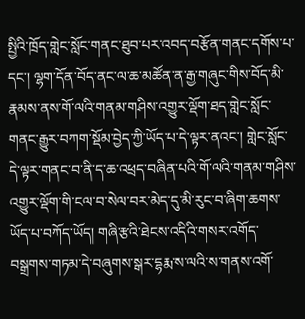སྤྱིའི་ཁྲོད་གླེང་སློང་གནང་ཐུབ་པར་འབད་བརྩོན་གནང་དགོས་པ་དང་། ལྷག་དོན་བོད་ནང་ལ་ཆ་མཚོན་ན་རྒྱ་གཞུང་གིས་བོད་མི་རྣམས་ནས་གོ་ལའི་གནམ་གཤིས་འགྱུར་ལྡོག་ཐད་གླེང་སློང་གནང་རྒྱུར་བཀག་སྡོམ་བྱེད་ཀྱི་ཡོད་པ་དེ་ལྟར་ནའང་། གླེང་སློང་དེ་ལྟར་གནང་བ་ནི་ད་ཆ་འཕྲད་བཞིན་པའི་གོ་ལའི་གནམ་གཤིས་འགྱུར་ལྡོག་གི་ངལ་བ་སེལ་བར་མེད་དུ་མི་རུང་བ་ཞིག་ཆགས་ཡོད་པ་བཀོད་ཡོད། གཞི་རྩའི་ཐེངས་འདིའི་གསར་འགོད་བསྒྲགས་གཏམ་དེ་བཞུགས་སྒར་དྷརྨ་ས་ལའི་ས་གནས་འགོ་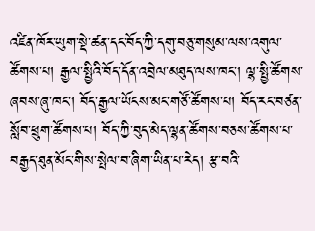འཛིན་ཁོར་ཡུག་སྡེ་ཚན་དང་བོད་ཀྱི་དགུ་བཅུ་གསུམ་ལས་འགུལ་ཚོགས་པ། རྒྱལ་སྤྱིའི་བོད་དོན་འབྲེལ་མཐུད་ལས་ཁང་། ལྷ་སྤྱི་ཚོགས་ཞབས་ཞུ་ཁང་། བོད་རྒྱལ་ཡོངས་མང་གཙོ་ཚོགས་པ། བོད་རང་བཙན་སློབ་ཕྲུག་ཚོགས་པ། བོད་ཀྱི་བུད་མེད་ལྷན་ཚོགས་བཅས་ཚོགས་པ་བརྒྱད་ཐུན་མོང་གིས་སྤེལ་བ་ཞིག་ཡིན་པ་རེད། རྩ་བའི་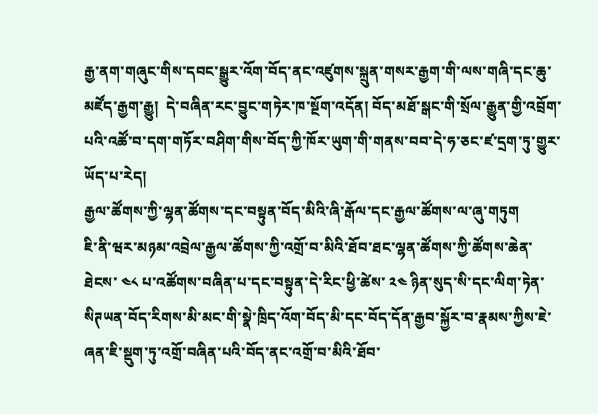རྒྱ་ནག་གཞུང་གིས་དབང་སྒྱུར་འོག་བོད་ནང་འཛུགས་སྐྲུན་གསར་རྒྱག་གི་ལས་གཞི་དང་ཆུ་མཛོད་རྒྱག་རྒྱུ།  དེ་བཞིན་རང་བྱུང་གཏེར་ཁ་སྔོག་འདོན། བོད་མཐོ་སྒང་གི་སྲོལ་རྒྱུན་གྱི་འབྲོག་པའི་འཚོ་བ་དག་གཏོར་བཤིག་གིས་བོད་ཀྱི་ཁོར་ཡུག་གི་གནས་བབ་དེ་ཧ་ཅང་ཛ་དྲག་ཏུ་གྱུར་ཡོད་པ་རེད།
རྒྱལ་ཚོགས་ཀྱི་ལྷན་ཚོགས་དང་བསྟུན་བོད་མིའི་ཞི་རྒོལ་དང་རྒྱལ་ཚོགས་ལ་ཞུ་གཏུག
ཇི་ནི་ཝར་མཉམ་འབྲེལ་རྒྱལ་ཚོགས་ཀྱི་འགྲོ་བ་མིའི་ཐོབ་ཐང་ལྷན་ཚོགས་ཀྱི་ཚོགས་ཆེན་ཐེངས་ ༤༨ པ་འཚོགས་བཞིན་པ་དང་བསྟུན་དེ་རིང་ཕྱི་ཚེས་ ༢༤ ཉིན་སུད་སི་དང་ལིག་ཏེན་སིཊཡན་བོད་རིགས་མི་མང་གི་སྣེ་ཁྲིད་འོག་བོད་མི་དང་བོད་དོན་རྒྱབ་སྐྱོར་བ་རྣམས་ཀྱིས་ཇེ་ཞན་ཇི་སྡུག་ཏུ་འགྲོ་བཞིན་པའི་བོད་ནང་འགྲོ་བ་མིའི་ཐོབ་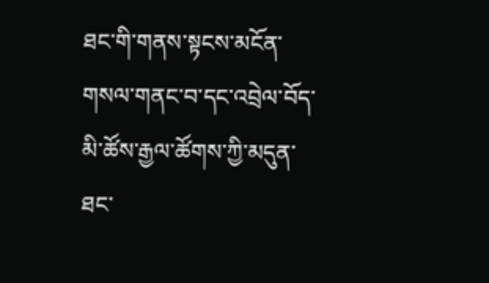ཐང་གི་གནས་སྟངས་མངོན་གསལ་གནང་བ་དང་འབྲེལ་བོད་མི་ཚོས་རྒྱལ་ཚོགས་ཀྱི་མདུན་ཐང་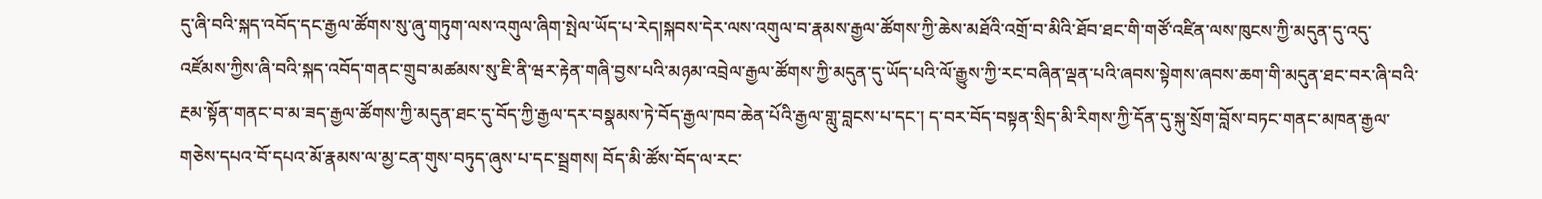དུ་ཞི་བའི་སྐད་འབོད་དང་རྒྱལ་ཚོགས་སུ་ཞུ་གཏུག་ལས་འགུལ་ཞིག་སྤེལ་ཡོད་པ་རེད།སྐབས་དེར་ལས་འགུལ་བ་རྣམས་རྒྱལ་ཚོགས་ཀྱི་ཆེས་མཐོའི་འགྲོ་བ་མིའི་ཐོབ་ཐང་གི་གཙོ་འཛིན་ལས་ཁུངས་ཀྱི་མདུན་དུ་འདུ་འཛོམས་ཀྱིས་ཞི་བའི་སྐད་འབོད་གནང་གྲུབ་མཚམས་སུ་ཇི་ནི་ཝར་རྟེན་གཞི་བྱས་པའི་མཉམ་འབྲེལ་རྒྱལ་ཚོགས་ཀྱི་མདུན་དུ་ཡོད་པའི་ལོ་རྒྱུས་ཀྱི་རང་བཞིན་ལྡན་པའི་ཞབས་སྟེགས་ཞབས་ཆག་གི་མདུན་ཐང་བར་ཞི་བའི་རྔམ་སྟོན་གནང་བ་མ་ཟད་རྒྱལ་ཚོགས་ཀྱི་མདུན་ཐང་དུ་བོད་ཀྱི་རྒྱལ་དར་བསྣམས་ཏེ་བོད་རྒྱལ་ཁབ་ཆེན་པོའི་རྒྱལ་གླུ་བླངས་པ་དང་། ད་བར་བོད་བསྟན་སྲིད་མི་རིགས་ཀྱི་དོན་དུ་སྐུ་སྲོག་བློས་བཏང་གནང་མཁན་རྒྱལ་གཅེས་དཔའ་བོ་དཔའ་མོ་རྣམས་ལ་མྱ་ངན་གུས་བཏུད་ཞུས་པ་དང་སྦྲགས། བོད་མི་ཚོས་བོད་ལ་རང་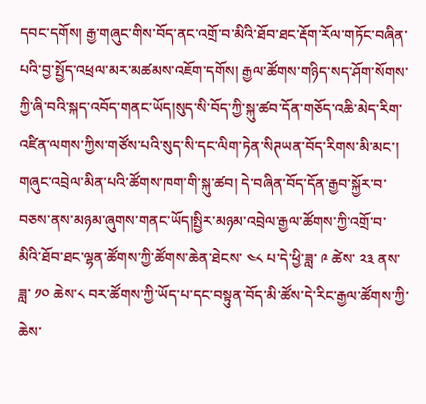དབང་དགོས། རྒྱ་གཞུང་གིས་བོད་ནང་འགྲོ་བ་མིའི་ཐོབ་ཐང་རྡོག་རོལ་གཏོང་བཞིན་པའི་བྱ་སྤྱོད་འཕྲལ་མར་མཚམས་འཇོག་དགོས། རྒྱལ་ཚོགས་གཉིད་སད་ཤོག་སོགས་ཀྱི་ཞི་བའི་སྐད་འབོད་གནང་ཡོད།སུད་སི་བོད་ཀྱི་སྐུ་ཚབ་དོན་གཅོད་འཆི་མེད་རིག་འཛིན་ལགས་ཀྱིས་གཙོས་པའི་སུད་སི་དང་ལིག་ཏེན་སིཊཡན་བོད་རིགས་མི་མང་། གཞུང་འབྲེལ་མིན་པའི་ཚོགས་ཁག་གི་སྐུ་ཚབ། དེ་བཞིན་བོད་དོན་རྒྱབ་སྐྱོར་བ་བཅས་ནས་མཉམ་ཞུགས་གནང་ཡོད།སྤྱིར་མཉམ་འབྲེལ་རྒྱལ་ཚོགས་ཀྱི་འགྲོ་བ་མིའི་ཐོབ་ཐང་ལྷན་ཚོགས་ཀྱི་ཚོགས་ཆེན་ཐེངས་ ༤༨ པ་དེ་ཕྱི་ཟླ་ ༩ ཚེས་ ༢༣ ནས་ཟླ་ ༡༠ ཆེས་༨ བར་ཚོགས་ཀྱི་ཡོད་པ་དང་བསྟུན་བོད་མི་ཚོས་དེ་རིང་རྒྱལ་ཚོགས་ཀྱི་ཆེས་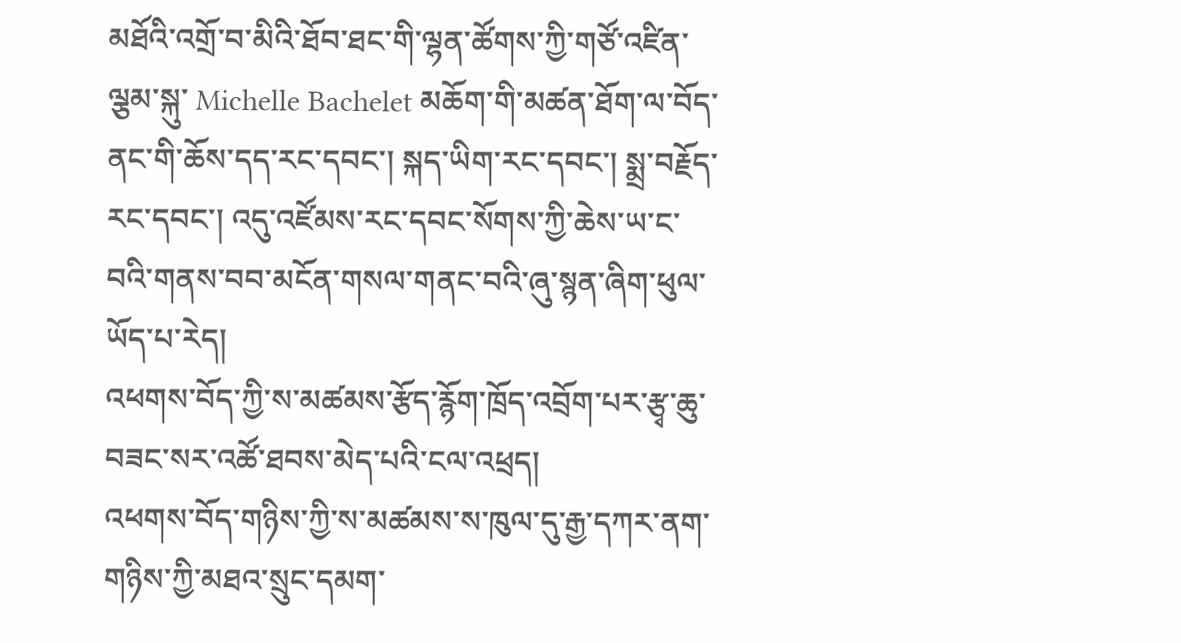མཐོའི་འགྲོ་བ་མིའི་ཐོབ་ཐང་གི་ལྷན་ཚོགས་ཀྱི་གཙོ་འཛིན་ལྕམ་སྐུ་ Michelle Bachelet མཆོག་གི་མཚན་ཐོག་ལ་བོད་ནང་གི་ཆོས་དད་རང་དབང་། སྐད་ཡིག་རང་དབང་། སྨྲ་བརྗོད་རང་དབང་། འདུ་འཛོམས་རང་དབང་སོགས་ཀྱི་ཆེས་ཡ་ང་བའི་གནས་བབ་མངོན་གསལ་གནང་བའི་ཞུ་སྙན་ཞིག་ཕུལ་ཡོད་པ་རེད།
འཕགས་བོད་ཀྱི་ས་མཚམས་རྩོད་རྙོག་ཁྲོད་འབྲོག་པར་རྩྭ་ཆུ་བཟང་སར་འཚོ་ཐབས་མེད་པའི་ངལ་འཕྲད།
འཕགས་བོད་གཉིས་ཀྱི་ས་མཚམས་ས་ཁུལ་དུ་རྒྱ་དཀར་ནག་གཉིས་ཀྱི་མཐའ་སྲུང་དམག་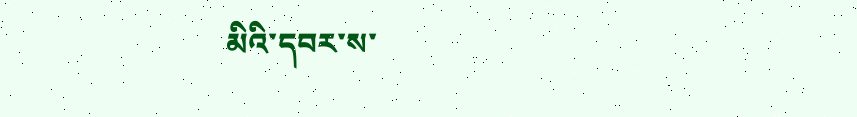མིའི་དབར་ས་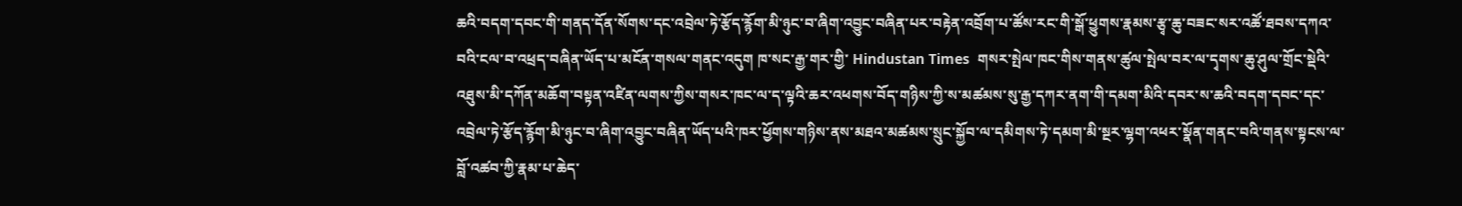ཆའི་བདག་དབང་གི་གནད་དོན་སོགས་དང་འབྲེལ་ཏེ་རྩོད་རྙོག་མི་ཉུང་བ་ཞིག་འབྱུང་བཞིན་པར་བརྟེན་འབྲོག་པ་ཚོས་རང་གི་སྒོ་ཕྱུགས་རྣམས་རྩྭ་ཆུ་བཟང་སར་འཚོ་ཐབས་དཀའ་བའི་ངལ་བ་འཕྲད་བཞིན་ཡོད་པ་མངོན་གསལ་གནང་འདུག ཁ་སང་རྒྱ་གར་གྱི་ Hindustan Times  གསར་སྤེལ་ཁང་གིས་གནས་ཚུལ་སྤེལ་བར་ལ་དྭགས་ཆུ་ཤུལ་གྲོང་སྡེའི་འཐུས་མི་དཀོན་མཆོག་བསྟན་འཛིན་ལགས་ཀྱིས་གསར་ཁང་ལ་ད་ལྟའི་ཆར་འཕགས་བོད་གཉིས་ཀྱི་ས་མཚམས་སུ་རྒྱ་དཀར་ནག་གི་དམག་མིའི་དབར་ས་ཆའི་བདག་དབང་དང་འབྲེལ་ཏེ་རྩོད་རྙོག་མི་ཉུང་བ་ཞིག་འབྱུང་བཞིན་ཡོད་པའི་ཁར་ཕྱོགས་གཉིས་ནས་མཐའ་མཚམས་སྲུང་སྐྱོབ་ལ་དམིགས་ཏེ་དམག་མི་སྔར་ལྷག་འཕར་སྣོན་གནང་བའི་གནས་སྟངས་ལ་བློ་འཚབ་ཀྱི་རྣམ་པ་ཆེད་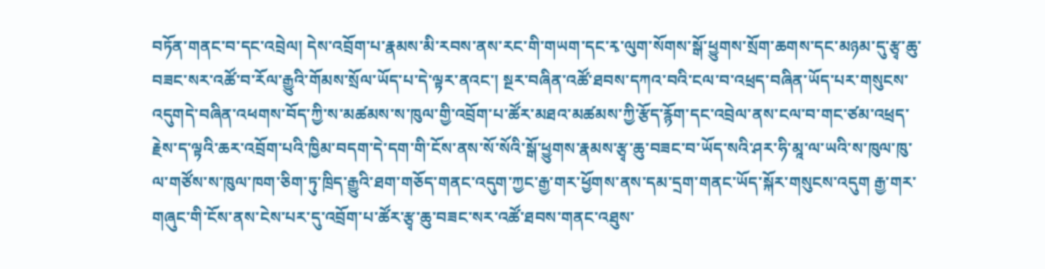བཏོན་གནང་བ་དང་འབྲེལ། དེས་འབྲོག་པ་རྣམས་མི་རབས་ནས་རང་གི་གཡག་དང་རྭ་ལུག་སོགས་སྒོ་ཕྱུགས་སྲོག་ཆགས་དང་མཉམ་དུ་རྩྭ་ཆུ་བཟང་སར་འཚོ་བ་རོལ་རྒྱུའི་གོམས་སྲོལ་ཡོད་པ་དེ་ལྟར་ནའང་། སྔར་བཞིན་འཚོ་ཐབས་དཀའ་བའི་ངལ་བ་འཕྲད་བཞིན་ཡོད་པར་གསུངས་འདུགདེ་བཞིན་འཕགས་བོད་ཀྱི་ས་མཚམས་ས་ཁུལ་གྱི་འབྲོག་པ་ཚོར་མཐའ་མཚམས་ཀྱི་རྩོད་རྙོག་དང་འབྲེལ་ནས་ངལ་བ་གང་ཙམ་འཕྲད་རྗེས་ད་ལྟའི་ཆར་འབྲོག་པའི་ཁྱིམ་བདག་དེ་དག་གི་ངོས་ནས་སོ་སོའི་སྒོ་ཕྱུགས་རྣམས་རྩྭ་ཆུ་བཟང་བ་ཡོད་སའི་ཤར་ཧི་མཱ་ལ་ཡའི་ས་ཁུལ་ཁུ་ལ་གཙོས་ས་ཁུལ་ཁག་ཅིག་ཏུ་ཁྲིད་རྒྱུའི་ཐག་གཅོད་གནང་འདུག་ཀྱང་རྒྱ་གར་ཕྱོགས་ནས་དམ་དྲག་གནང་ཡོད་སྐོར་གསུངས་འདུག རྒྱ་གར་གཞུང་གི་ངོས་ནས་ངེས་པར་དུ་འབྲོག་པ་ཚོར་རྩྭ་ཆུ་བཟང་སར་འཚོ་ཐབས་གནང་འཐུས་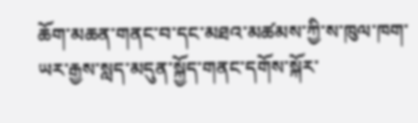ཆོག་མཆན་གནང་བ་དང་མཐའ་མཚམས་ཀྱི་ས་ཁུལ་ཁག་ཡར་རྒྱས་སླད་མདུན་སྐྱོད་གནང་དགོས་སྐོར་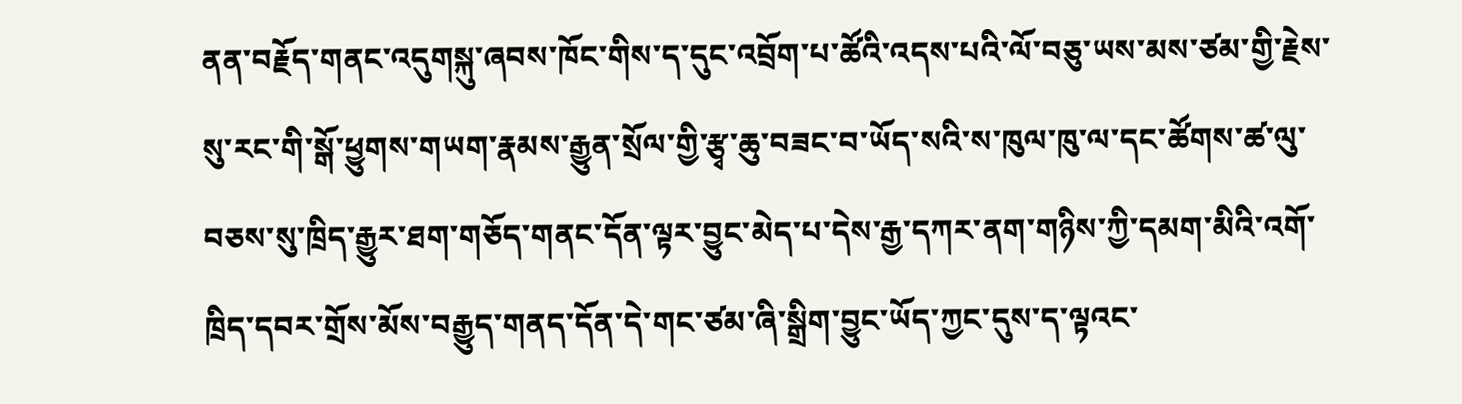ནན་བརྗོད་གནང་འདུགསྐུ་ཞབས་ཁོང་གིས་ད་དུང་འབྲོག་པ་ཚོའི་འདས་པའི་ལོ་བཅུ་ཡས་མས་ཙམ་གྱི་རྗེས་སུ་རང་གི་སྒོ་ཕྱུགས་གཡག་རྣམས་རྒྱུན་སྲོལ་གྱི་རྩྭ་ཆུ་བཟང་བ་ཡོད་སའི་ས་ཁུལ་ཁུ་ལ་དང་ཚོགས་ཚ་ལུ་བཅས་སུ་ཁྲིད་རྒྱུར་ཐག་གཅོད་གནང་དོན་ལྟར་བྱུང་མེད་པ་དེས་རྒྱ་དཀར་ནག་གཉིས་ཀྱི་དམག་མིའི་འགོ་ཁྲིད་དབར་གྲོས་མོས་བརྒྱུད་གནད་དོན་དེ་གང་ཙམ་ཞི་སྒྲིག་བྱུང་ཡོད་ཀྱང་དུས་ད་ལྟའང་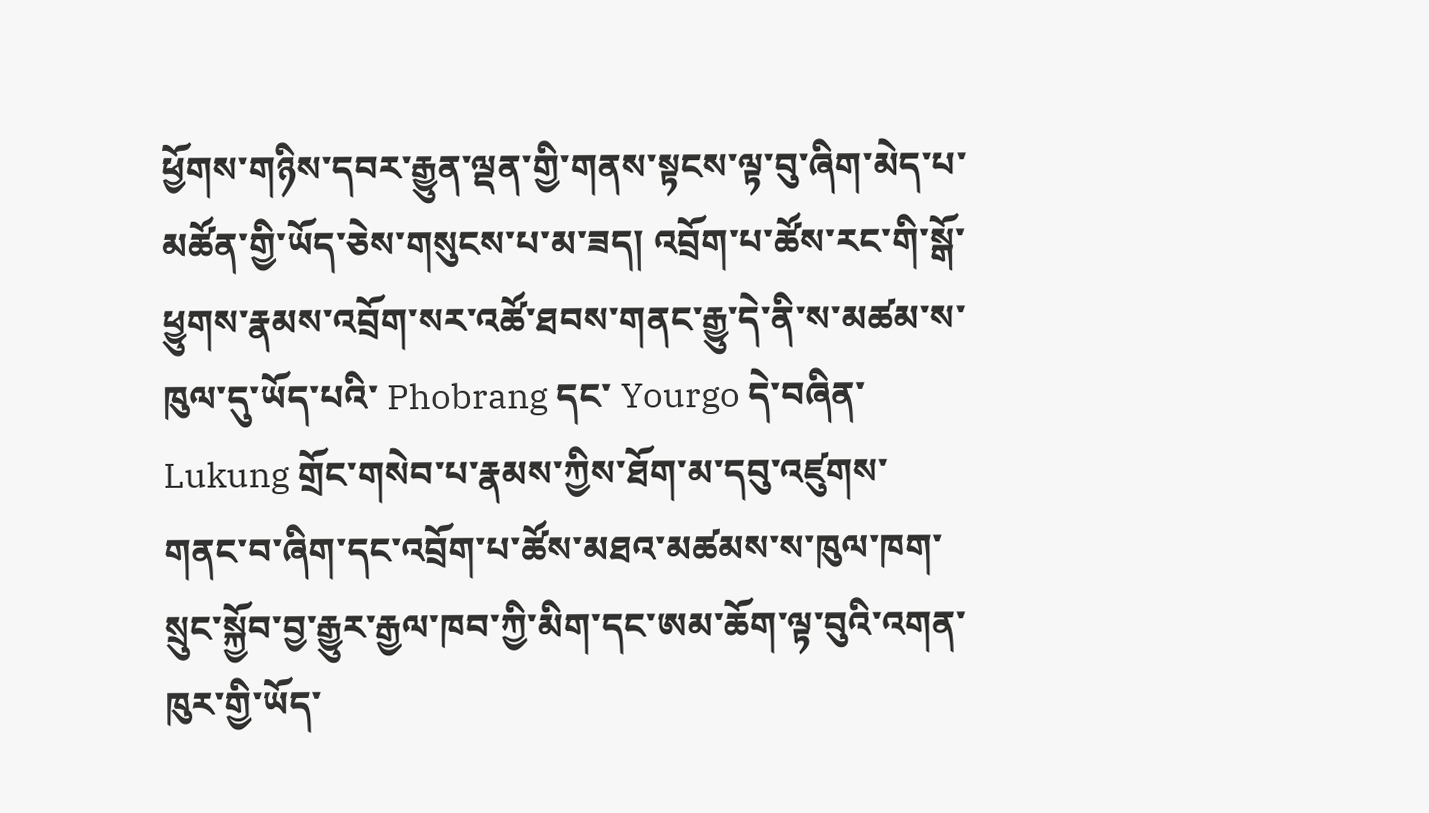ཕྱོགས་གཉིས་དབར་རྒྱུན་ལྡན་གྱི་གནས་སྟངས་ལྟ་བུ་ཞིག་མེད་པ་མཚོན་གྱི་ཡོད་ཅེས་གསུངས་པ་མ་ཟད། འབྲོག་པ་ཚོས་རང་གི་སྒོ་ཕྱུགས་རྣམས་འབྲོག་སར་འཚོ་ཐབས་གནང་རྒྱུ་དེ་ནི་ས་མཚམ་ས་ཁུལ་དུ་ཡོད་པའི་ Phobrang དང་ Yourgo དེ་བཞིན་ Lukung གྲོང་གསེབ་པ་རྣམས་ཀྱིས་ཐོག་མ་དབུ་འཛུགས་གནང་བ་ཞིག་དང་འབྲོག་པ་ཚོས་མཐའ་མཚམས་ས་ཁུལ་ཁག་སྲུང་སྐྱོབ་བྱ་རྒྱུར་རྒྱལ་ཁབ་ཀྱི་མིག་དང་ཨམ་ཆོག་ལྟ་བུའི་འགན་ཁུར་གྱི་ཡོད་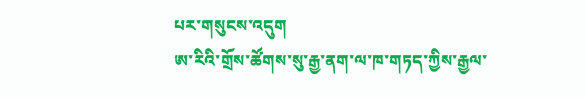པར་གསུངས་འདུག
ཨ་རིའི་གྲོས་ཚོགས་སུ་རྒྱ་ནག་ལ་ཁ་གཏད་ཀྱིས་རྒྱལ་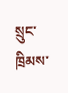སྲུང་ཁྲིམས་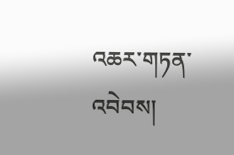འཆར་གཏན་འབེབས།